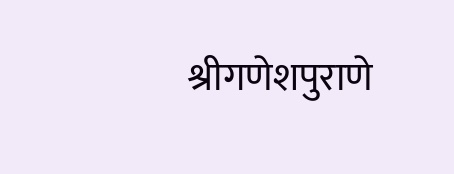श्रीगणेशपुराणे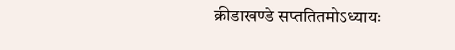क्रीडाखण्डे सप्ततितमोऽध्यायः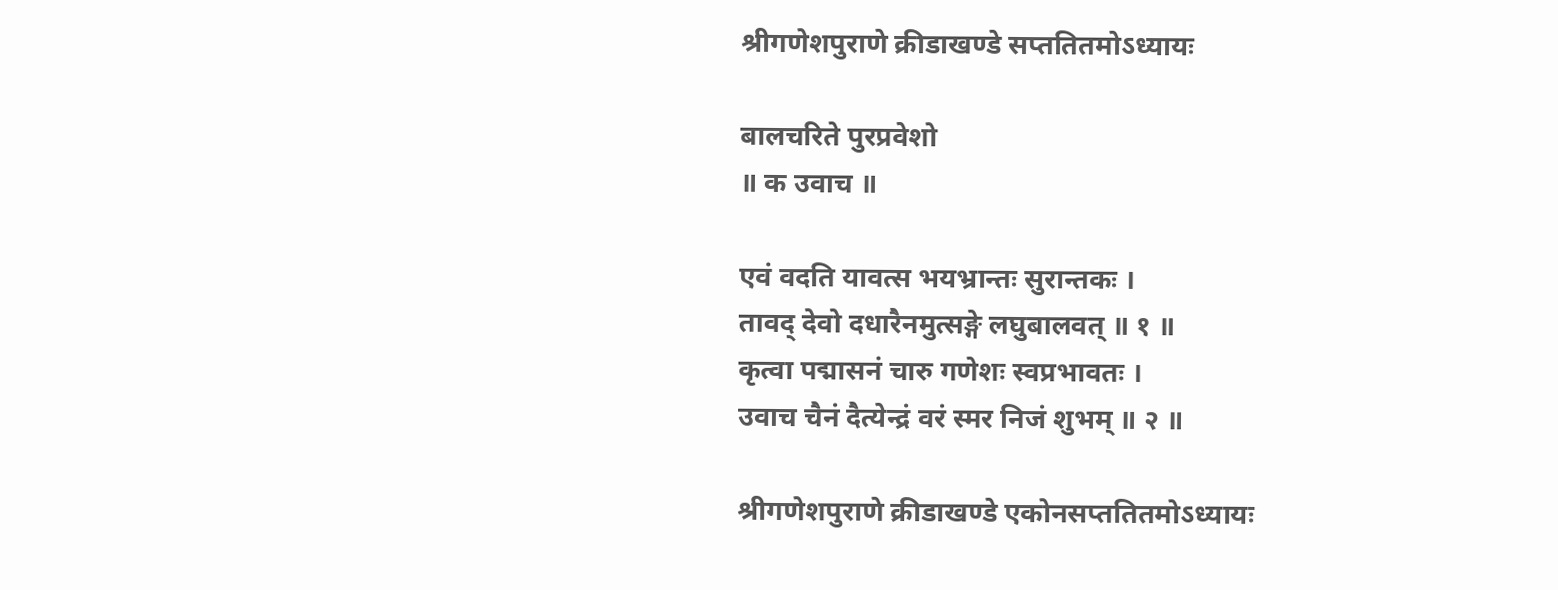श्रीगणेशपुराणे क्रीडाखण्डे सप्ततितमोऽध्यायः

बालचरिते पुरप्रवेशो
॥ क उवाच ॥

एवं वदति यावत्स भयभ्रान्तः सुरान्तकः ।
तावद् देवो दधारैनमुत्सङ्गे लघुबालवत् ॥ १ ॥
कृत्वा पद्मासनं चारु गणेशः स्वप्रभावतः ।
उवाच चैनं दैत्येन्द्रं वरं स्मर निजं शुभम् ॥ २ ॥

श्रीगणेशपुराणे क्रीडाखण्डे एकोनसप्ततितमोऽध्यायः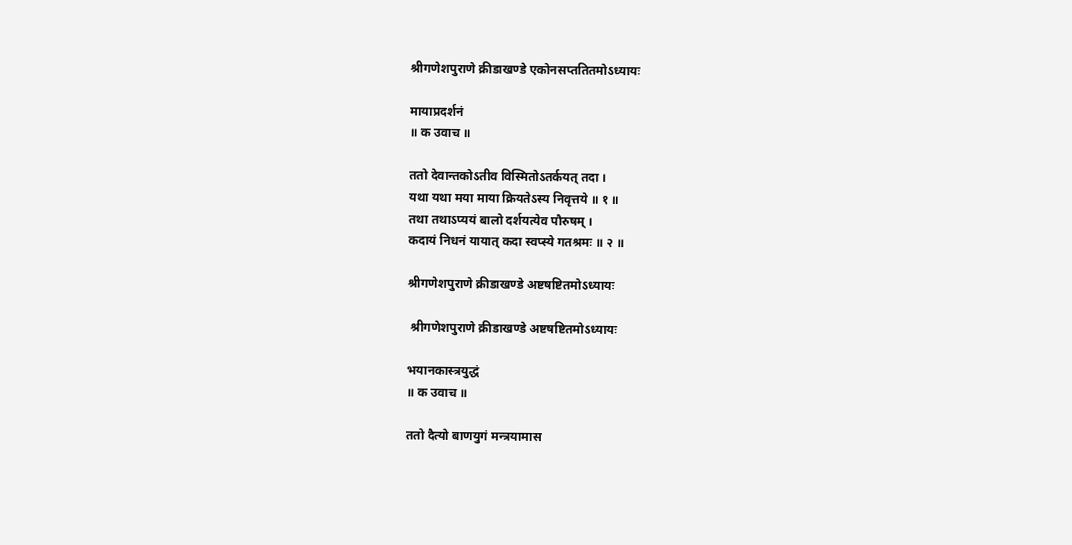श्रीगणेशपुराणे क्रीडाखण्डे एकोनसप्ततितमोऽध्यायः

मायाप्रदर्शनं
॥ क उवाच ॥

ततो देवान्तकोऽतीव विस्मितोऽतर्कयत् तदा ।
यथा यथा मया माया क्रियतेऽस्य निवृत्तये ॥ १ ॥
तथा तथाऽप्ययं बालो दर्शयत्येव पौरुषम् ।
कदायं निधनं यायात् कदा स्वप्स्ये गतश्रमः ॥ २ ॥

श्रीगणेशपुराणे क्रीडाखण्डे अष्टषष्टितमोऽध्यायः

 श्रीगणेशपुराणे क्रीडाखण्डे अष्टषष्टितमोऽध्यायः

भयानकास्त्रयुद्धं
॥ क उवाच ॥

ततो दैत्यो बाणयुगं मन्त्रयामास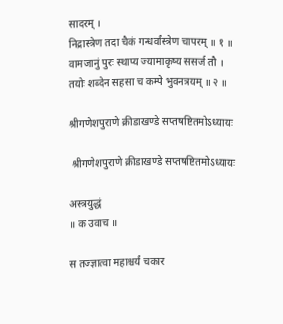सादरम् ।
निद्रास्त्रेण तदा चैकं गन्धर्वांस्त्रेण चापरम् ॥ १ ॥
वामजानुं पुरः स्थाप्य ज्यामाकृष्य ससर्ज तौ ।
तयोः शब्देन सहसा च कम्पे भुवनत्रयम् ॥ २ ॥

श्रीगणेशपुराणे क्रीडाखण्डे सप्तषष्टितमोऽध्यायः

 श्रीगणेशपुराणे क्रीडाखण्डे सप्तषष्टितमोऽध्यायः

अस्त्रयुद्धं
॥ क उवाच ॥

स तज्ज्ञात्वा महाश्चर्यं चकार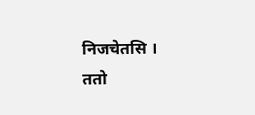निजचेतसि ।
ततो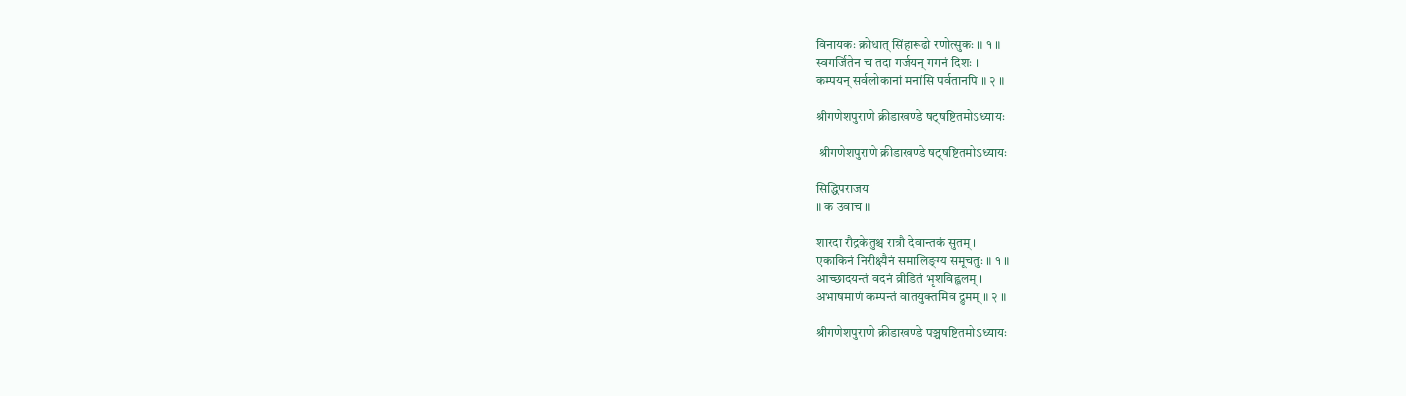विनायकः क्रोधात् सिंहारूढो रणोत्सुकः ॥ १ ॥
स्वगर्जितेन च तदा गर्जयन् गगनं दिशः ।
कम्पयन् सर्वलोकानां मनांसि पर्वतानपि ॥ २ ॥

श्रीगणेशपुराणे क्रीडाखण्डे षट्षष्टितमोऽध्यायः

 श्रीगणेशपुराणे क्रीडाखण्डे षट्षष्टितमोऽध्यायः

सिद्धिपराजय
॥ क उवाच ॥

शारदा रौद्रकेतुश्च रात्रौ देवान्तकं सुतम् ।
एकाकिनं निरीक्ष्यैनं समालिङ्ग्य समूचतुः ॥ १ ॥
आच्छादयन्तं वदनं व्रीडितं भृशविह्वलम् ।
अभाषमाणं कम्पन्तं वातयुक्तमिव द्रुमम् ॥ २ ॥

श्रीगणेशपुराणे क्रीडाखण्डे पञ्चषष्टितमोऽध्यायः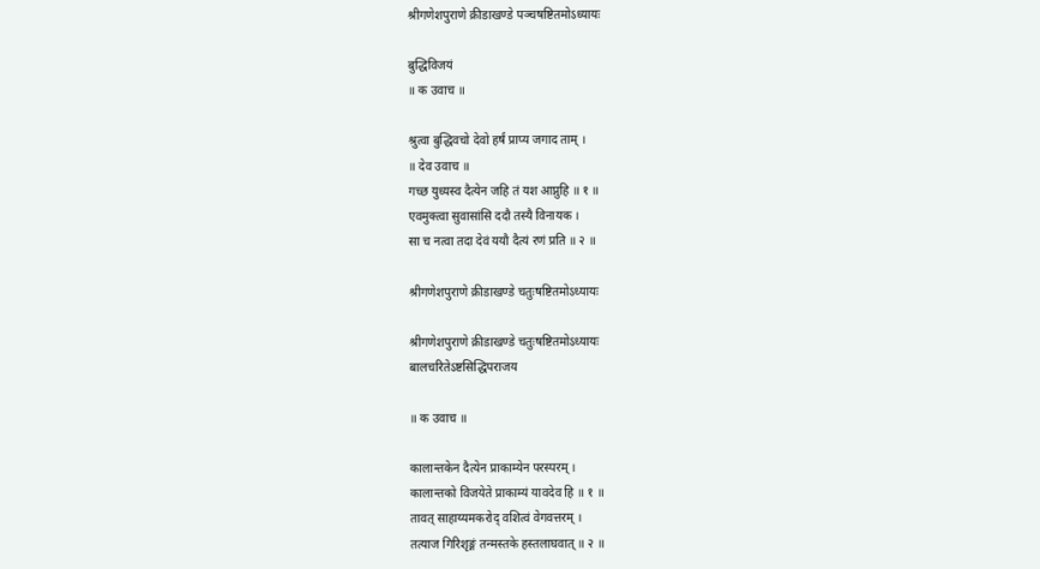श्रीगणेशपुराणे क्रीडाखण्डे पञ्चषष्टितमोऽध्यायः

बुद्धिविजयं
॥ क उवाच ॥

श्रुत्वा बुद्धिवचो देवो हर्षं प्राप्य जगाद ताम् ।
॥ देव उवाच ॥
गच्छ युध्यस्व दैत्येन जहि तं यश आप्नुहि ॥ १ ॥
एवमुक्त्वा सुवासांसि ददौ तस्यै विनायक ।
सा च नत्वा तदा देवं ययौ दैत्यं रणं प्रति ॥ २ ॥

श्रीगणेशपुराणे क्रीडाखण्डे चतुःषष्टितमोऽध्यायः

श्रीगणेशपुराणे क्रीडाखण्डे चतुःषष्टितमोऽध्यायः
बालचरितेऽष्टसिद्धिपराजय

॥ क उवाच ॥

कालान्तकेन दैत्येन प्राकाम्येन परस्परम् ।
कालान्तको विजयेते प्राकाम्यं यावदेव हि ॥ १ ॥
तावत् साहाय्यमकरोद् वशित्वं वेगवत्तरम् ।
तत्याज गिरिश‍ृङ्गं तन्मस्तके हस्तलाघवात् ॥ २ ॥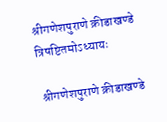श्रीगणेशपुराणे क्रीडाखण्डे त्रिषष्टितमोऽध्यायः

 श्रीगणेशपुराणे क्रीडाखण्डे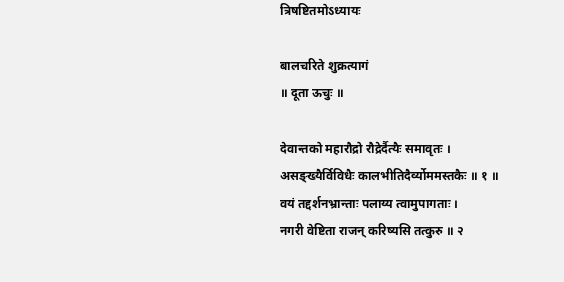त्रिषष्टितमोऽध्यायः

बालचरिते शुक्रत्यागं
॥ दूता ऊचुः ॥

देवान्तको महारौद्रो रौद्रेर्दैत्यैः समावृतः ।
असङ्ख्यैर्विविधैः कालभीतिदैर्व्योममस्तकैः ॥ १ ॥
वयं तद्दर्शनभ्रान्ताः पलाय्य त्वामुपागताः ।
नगरी वेष्टिता राजन् करिष्यसि तत्कुरु ॥ २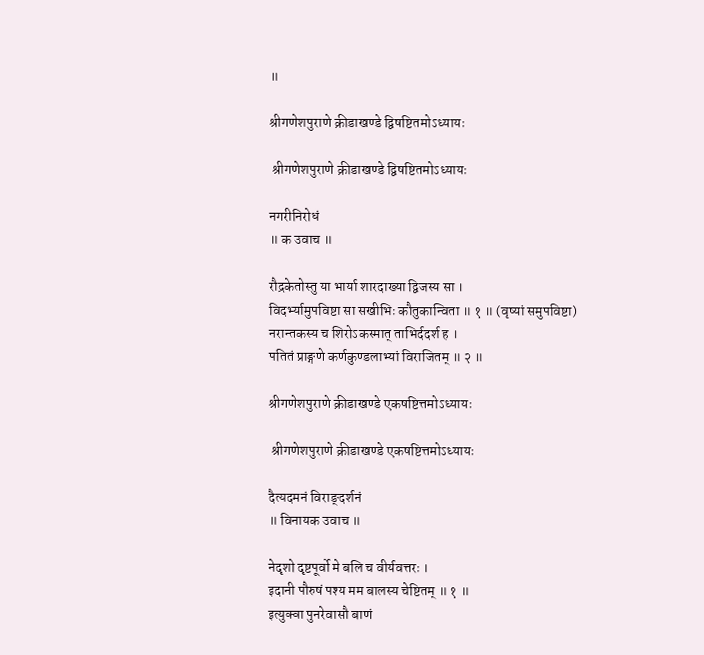॥

श्रीगणेशपुराणे क्रीडाखण्डे द्विषष्टितमोऽध्यायः

 श्रीगणेशपुराणे क्रीडाखण्डे द्विषष्टितमोऽध्यायः

नगरीनिरोधं
॥ क उवाच ॥

रौद्रकेतोस्तु या भार्या शारदाख्या द्विजस्य सा ।
विदर्भ्यामुपविष्टा सा सखीभिः कौतुकान्विता ॥ १ ॥ (वृष्यां समुपविष्टा)
नरान्तकस्य च शिरोऽकस्मात् ताभिर्ददर्श ह ।
पतितं प्राङ्गणे कर्णकुण्डलाभ्यां विराजितम् ॥ २ ॥

श्रीगणेशपुराणे क्रीडाखण्डे एकषष्टित्तमोऽध्यायः

 श्रीगणेशपुराणे क्रीडाखण्डे एकषष्टित्तमोऽध्यायः

दैत्यदमनं विराङ्दर्शनं
॥ विनायक उवाच ॥

नेदृशो दृष्टपूर्वो मे बलि च वीर्यवत्तरः ।
इदानी पौरुषं पश्य मम बालस्य चेष्टितम् ॥ १ ॥
इत्युक्वा पुनरेवासौ बाणं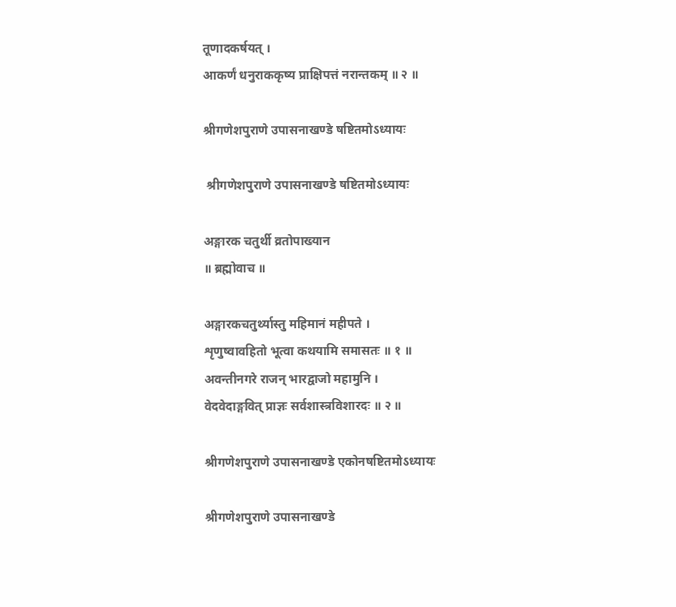तूणादकर्षयत् ।
आकर्णं धनुराककृष्य प्राक्षिपत्तं नरान्तकम् ॥ २ ॥

श्रीगणेशपुराणे उपासनाखण्डे षष्टितमोऽध्यायः

 श्रीगणेशपुराणे उपासनाखण्डे षष्टितमोऽध्यायः

अङ्गारक चतुर्थी व्रतोपाख्यान
॥ ब्रह्मोवाच ॥

अङ्गारकचतुर्थ्यास्तु महिमानं महीपते ।
शृणुष्वावहितो भूत्वा कथयामि समासतः ॥ १ ॥
अवन्तीनगरे राजन् भारद्वाजो महामुनि ।
वेदवेदाङ्गवित् प्राज्ञः सर्वशास्त्रविशारदः ॥ २ ॥

श्रीगणेशपुराणे उपासनाखण्डे एकोनषष्टितमोऽध्यायः

श्रीगणेशपुराणे उपासनाखण्डे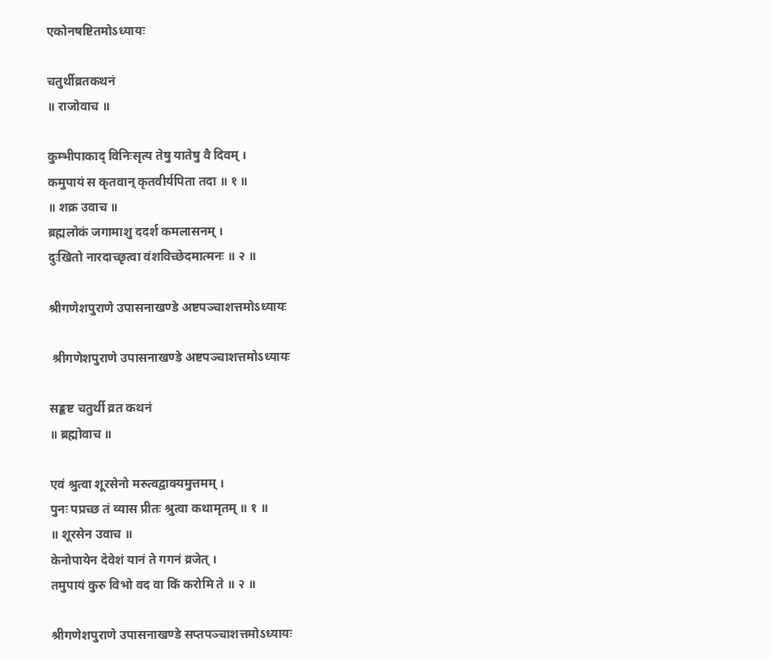एकोनषष्टितमोऽध्यायः

चतुर्थीव्रतकथनं
॥ राजोवाच ॥

कुम्भीपाकाद् विनिःसृत्य तेषु यातेषु वै दिवम् ।
कमुपायं स कृतवान् कृतवीर्यपिता तदा ॥ १ ॥
॥ शक्र उवाच ॥
ब्रह्मलोकं जगामाशु ददर्श कमलासनम् ।
दुःखितो नारदाच्छृत्वा वंशविच्छेदमात्मनः ॥ २ ॥

श्रीगणेशपुराणे उपासनाखण्डे अष्टपञ्चाशत्तमोऽध्यायः

 श्रीगणेशपुराणे उपासनाखण्डे अष्टपञ्चाशत्तमोऽध्यायः

सङ्कष्ट चतुर्थी व्रत कथनं
॥ ब्रह्मोवाच ॥

एवं श्रुत्वा शूरसेनो मरुत्वद्वाक्यमुत्तमम् ।
पुनः पप्रच्छ तं व्यास प्रीतः श्रुत्वा कथामृतम् ॥ १ ॥
॥ शूरसेन उवाच ॥
केनोपायेन देवेशं यानं ते गगनं व्रजेत् ।
तमुपायं कुरु विभो वद वा किं करोमि ते ॥ २ ॥

श्रीगणेशपुराणे उपासनाखण्डे सप्तपञ्चाशत्तमोऽध्यायः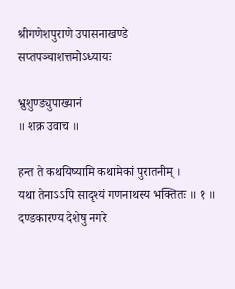श्रीगणेशपुराणे उपासनाखण्डे सप्तपञ्चाशत्तमोऽध्यायः

भ्रुशुण्ड्युपाख्यानं
॥ शक्र उवाच ॥

हन्त ते कथयिष्यामि कथामेकां पुरातनीम् ।
यथा तेनाऽऽपि सादृश्यं गणनाथस्य भक्तितः ॥ १ ॥
दण्डकारण्य देशेषु नगरे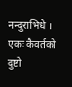नन्दुराभिधे ।
एकः कैवर्तको दुष्टो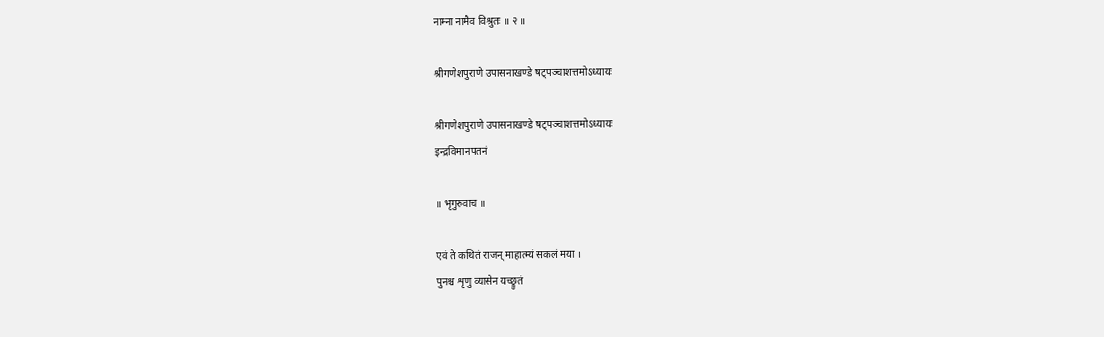नाम्ना नामैव विश्रुतः ॥ २ ॥

श्रीगणेशपुराणे उपासनाखण्डे षट्पञ्चाशत्तमोऽध्यायः

श्रीगणेशपुराणे उपासनाखण्डे षट्पञ्चाशत्तमोऽध्यायः
इन्द्रविमानपतनं

॥ भृगुरुवाच ॥

एवं ते कथितं राजन् माहात्म्यं सकलं मया ।
पुनश्च शृणु व्यासेन यच्छ्रुतं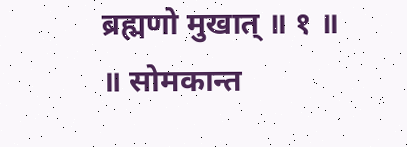ब्रह्मणो मुखात् ॥ १ ॥
॥ सोमकान्त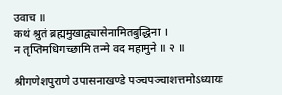उवाच ॥
कथं श्रुतं ब्रह्ममुखाद्व्यासेनामितबुद्धिना ।
न तृप्तिमधिगच्छामि तन्मे वद महामुने ॥ २ ॥

श्रीगणेशपुराणे उपासनाखण्डे पञ्चपञ्चाशत्तमोऽध्यायः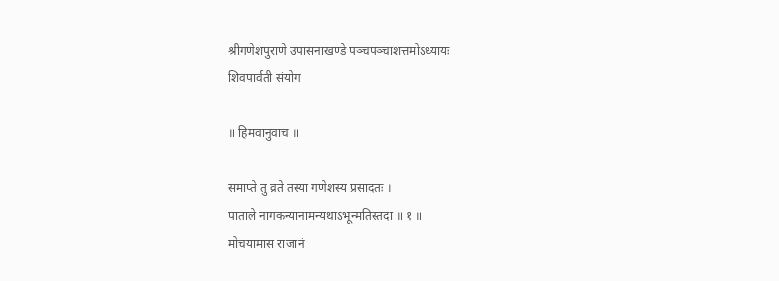श्रीगणेशपुराणे उपासनाखण्डे पञ्चपञ्चाशत्तमोऽध्यायः
शिवपार्वती संयोग

॥ हिमवानुवाच ॥

समाप्ते तु व्रते तस्या गणेशस्य प्रसादतः ।
पाताले नागकन्यानामन्यथाऽभून्मतिस्तदा ॥ १ ॥
मोचयामास राजानं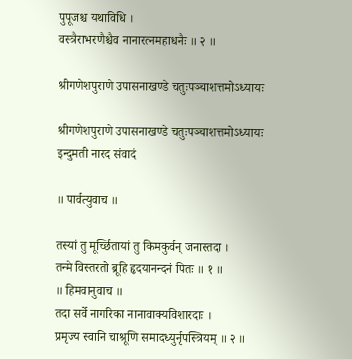पुपूजश्च यथाविधि ।
वस्त्रैराभरणैश्चैव नानारत्नमहाधनैः ॥ २ ॥

श्रीगणेशपुराणे उपासनाखण्डे चतुःपञ्चाशत्तमोऽध्यायः

श्रीगणेशपुराणे उपासनाखण्डे चतुःपञ्चाशत्तमोऽध्यायः
इन्दुमती नारद संवादं

॥ पार्वत्युवाच ॥

तस्यां तु मूर्च्छितायां तु किमकुर्वन् जनास्तदा ।
तन्मे विस्तरतो ब्रूहि हृदयानन्दनं पितः ॥ १ ॥
॥ हिमवानुवाच ॥
तदा सर्वे नागरिका नानावाक्यविशारदाः ।
प्रमृज्य स्वानि चाश्रूणि समादध्युर्नृपस्त्रियम् ॥ २ ॥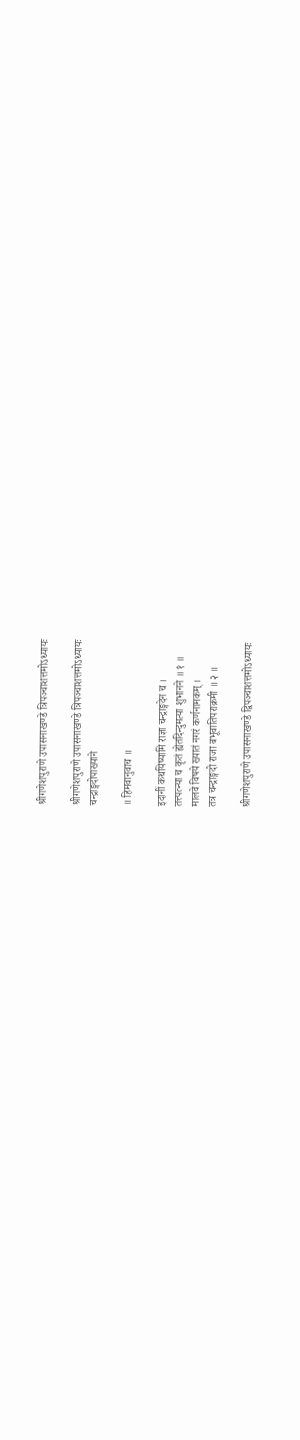श्रीगणेशपुराणे उपासनाखण्डे त्रिपञ्चाशत्तमोऽध्यायः

श्रीगणेशपुराणे उपासनाखण्डे त्रिपञ्चाशत्तमोऽध्यायः
चन्द्राङ्गदोपाख्याने

॥ हिमवानुवाच ॥

इदानीं कथयिष्यामि राज्ञा चन्द्राङ्गदेन च ।
तत्त्पत्न्या च कृतं ह्येतदिन्दुमत्या शुभानने ॥ १ ॥
मालवे विषये ख्यातं नगरं कर्णनामकम् ।
तत्र चन्द्राङ्गदो राजा बभूवातिपराक्रमी ॥ २ ॥

श्रीगणेशपुराणे उपासनाखण्डे द्विपञ्चाशत्तमोऽध्यायः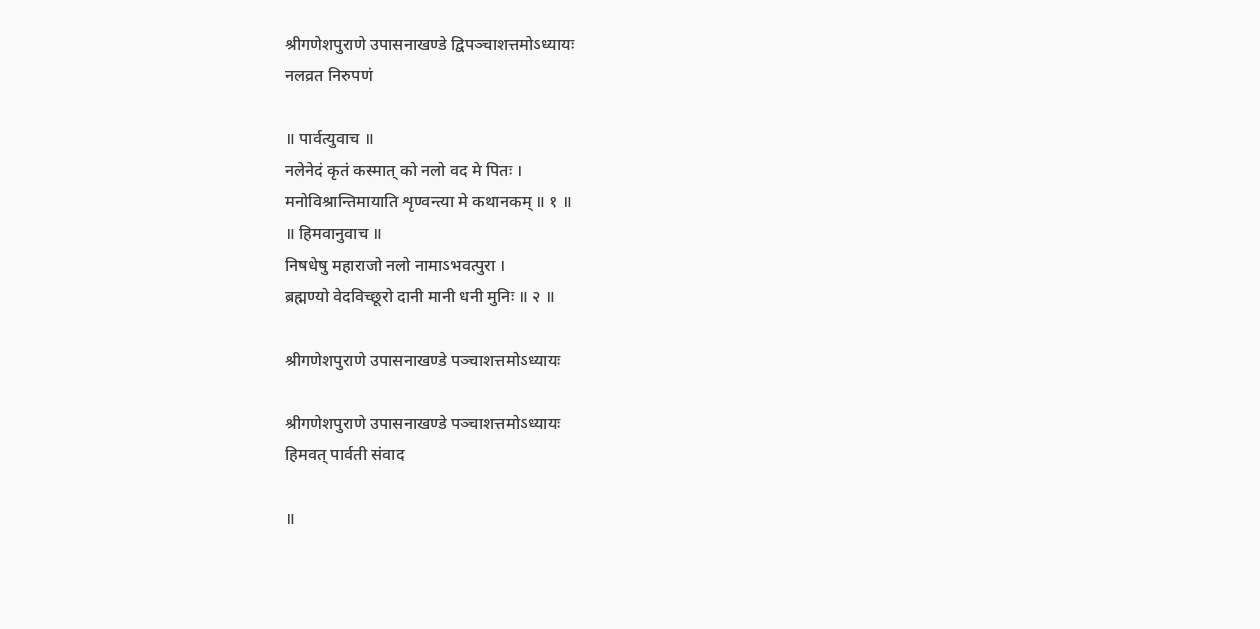श्रीगणेशपुराणे उपासनाखण्डे द्विपञ्चाशत्तमोऽध्यायः
नलव्रत निरुपणं

॥ पार्वत्युवाच ॥
नलेनेदं कृतं कस्मात् को नलो वद मे पितः ।
मनोविश्रान्तिमायाति शृण्वन्त्या मे कथानकम् ॥ १ ॥
॥ हिमवानुवाच ॥
निषधेषु महाराजो नलो नामाऽभवत्पुरा ।
ब्रह्मण्यो वेदविच्छूरो दानी मानी धनी मुनिः ॥ २ ॥

श्रीगणेशपुराणे उपासनाखण्डे पञ्चाशत्तमोऽध्यायः

श्रीगणेशपुराणे उपासनाखण्डे पञ्चाशत्तमोऽध्यायः
हिमवत् पार्वती संवाद

॥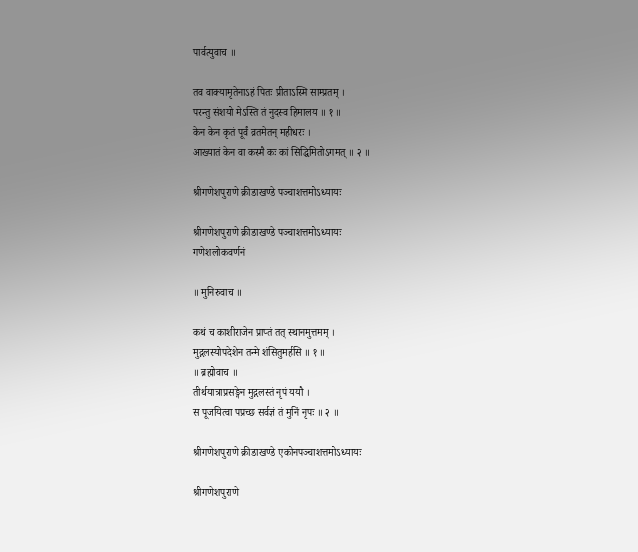पार्वत्युवाच ॥

तव वाक्यामृतेनाऽहं पितः प्रीताऽस्मि साम्प्रतम् ।
परन्तु संशयो मेऽस्ति तं नुदस्व हिमालय ॥ १ ॥
केन केन कृतं पूर्वं व्रतमेतन् महीधरः ।
आख्यातं केन वा कस्मै कः कां सिद्धिमितोऽगमत् ॥ २ ॥

श्रीगणेशपुराणे क्रीडाखण्डे पञ्चाशत्तमोऽध्यायः

श्रीगणेशपुराणे क्रीडाखण्डे पञ्चाशत्तमोऽध्यायः
गणेशलोकवर्णनं

॥ मुनिरुवाच ॥

कथं च काशीराजेन प्राप्तं तत् स्थानमुत्तमम् ।
मुद्गलस्योपदेशेन तन्मे शंसितुमर्हसि ॥ १ ॥
॥ ब्रह्मोवाच ॥
तीर्थयात्राप्रसङ्गेन मुद्गलस्तं नृपं ययौ ।
स पूजयित्वा पप्रच्छ सर्वज्ञं तं मुनिं नृपः ॥ २ ॥

श्रीगणेशपुराणे क्रीडाखण्डे एकोनपञ्चाशत्तमोऽध्यायः

श्रीगणेशपुराणे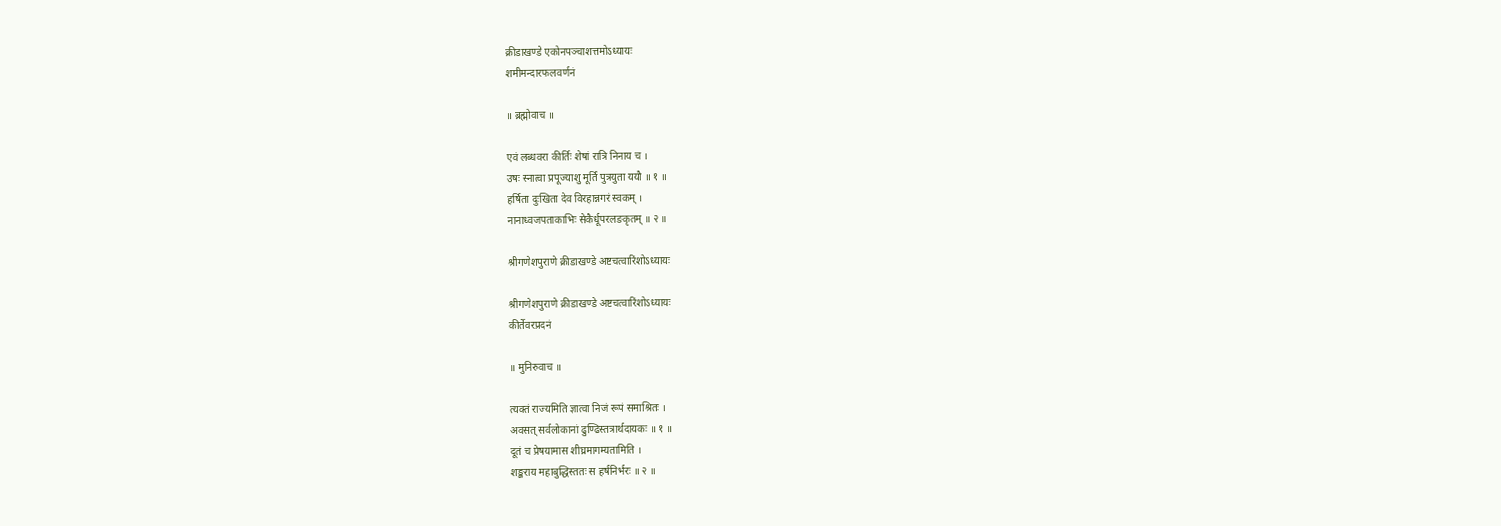क्रीडाखण्डे एकोनपञ्चाशत्तमोऽध्यायः
शमीमन्दारफलवर्णनं

॥ ब्रह्मोवाच ॥

एवं लब्धवरा कीर्तिः शेषां रात्रि निनाय च ।
उषः स्नात्वा प्रपूज्याशु मूर्तिं पुत्रयुता ययौ ॥ १ ॥
हर्षिता दुःखिता देव विरहान्नगरं स्वकम् ।
नानाध्वजपताकाभिः सेकैर्धूपरलङकृतम् ॥ २ ॥

श्रीगणेशपुराणे क्रीडाखण्डे अष्टचत्वारिंशोऽध्यायः

श्रीगणेशपुराणे क्रीडाखण्डे अष्टचत्वारिंशोऽध्यायः
कीर्तेवरप्रदनं

॥ मुनिरुवाच ॥

त्यक्तं राज्यमिति ज्ञात्वा निजं रूपं समाश्रितः ।
अवसत् सर्वलोकानां ढुण्ढिस्तत्रार्थदायकः ॥ १ ॥
दूतं च प्रेषयामास शीघ्रमागम्यतामिति ।
शङ्कराय महाबुद्धिस्ततः स हर्षनिर्भरः ॥ २ ॥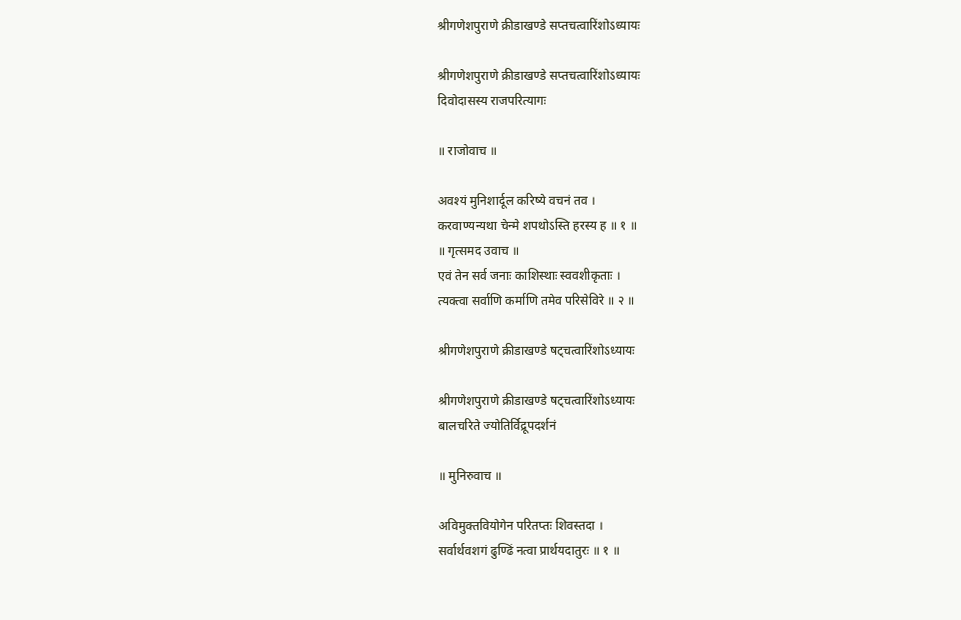श्रीगणेशपुराणे क्रीडाखण्डे सप्तचत्वारिंशोऽध्यायः

श्रीगणेशपुराणे क्रीडाखण्डे सप्तचत्वारिंशोऽध्यायः
दिवोदासस्य राजपरित्यागः

॥ राजोवाच ॥

अवश्यं मुनिशार्दूल करिष्ये वचनं तव ।
करवाण्यन्यथा चेन्मे शपथोऽस्ति हरस्य ह ॥ १ ॥
॥ गृत्समद उवाच ॥
एवं तेन सर्व जनाः काशिस्थाः स्ववशीकृताः ।
त्यक्त्वा सर्वाणि कर्माणि तमेव परिसेविरे ॥ २ ॥

श्रीगणेशपुराणे क्रीडाखण्डे षट्चत्वारिंशोऽध्यायः

श्रीगणेशपुराणे क्रीडाखण्डे षट्चत्वारिंशोऽध्यायः
बालचरिते ज्योतिर्विद्रूपदर्शनं

॥ मुनिरुवाच ॥

अविमुक्तवियोगेन परितप्तः शिवस्तदा ।
सर्वार्थवशगं ढुण्ढिं नत्वा प्रार्थयदातुरः ॥ १ ॥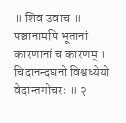॥ शिव उवाच ॥
पञ्चानामपि भूतानां कारणानां च कारणम् ।
चिदानन्दघनो विश्वध्येयो वेदान्तगोचरः ॥ २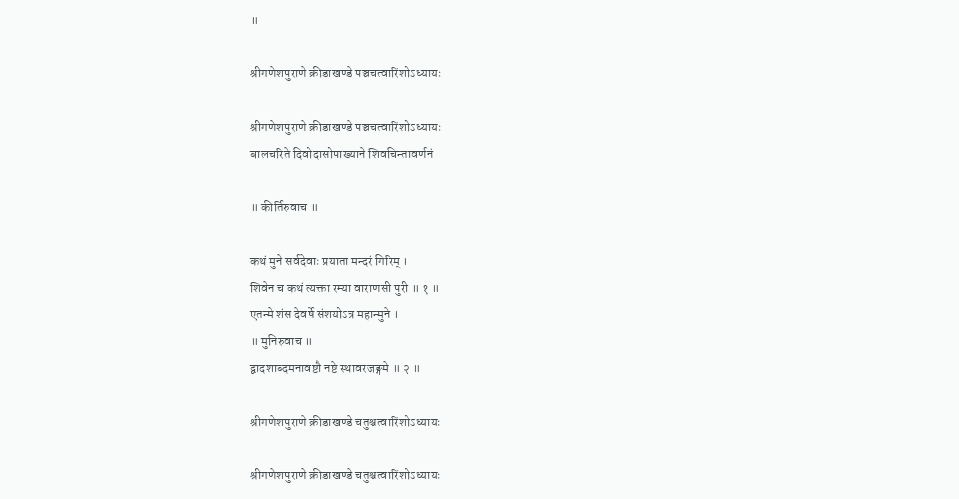॥

श्रीगणेशपुराणे क्रीडाखण्डे पञ्चचत्वारिंशोऽध्यायः

श्रीगणेशपुराणे क्रीडाखण्डे पञ्चचत्वारिंशोऽध्यायः
बालचरिते दिवोदासोपाख्याने शिवचिन्तावर्णनं

॥ कीर्तिरुवाच ॥

कथं मुने सर्वदेवाः प्रयाता मन्दरं गिरिम् ।
शिवेन च कथं त्यक्ता रम्या वाराणसी पुरी ॥ १ ॥
एतन्मे शंस देवर्षे संशयोऽत्र महान्मुने ।
॥ मुनिरुवाच ॥
द्वादशाब्दमनावष्टौ नष्टे स्थावरजङ्गमे ॥ २ ॥

श्रीगणेशपुराणे क्रीडाखण्डे चतुश्चत्वारिंशोऽध्यायः

श्रीगणेशपुराणे क्रीडाखण्डे चतुश्चत्वारिंशोऽध्यायः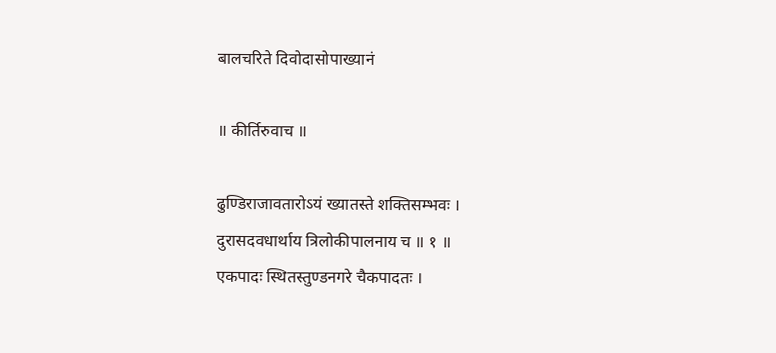बालचरिते दिवोदासोपाख्यानं

॥ कीर्तिरुवाच ॥

ढुण्डिराजावतारोऽयं ख्यातस्ते शक्तिसम्भवः ।
दुरासदवधार्थाय त्रिलोकीपालनाय च ॥ १ ॥
एकपादः स्थितस्तुण्डनगरे चैकपादतः ।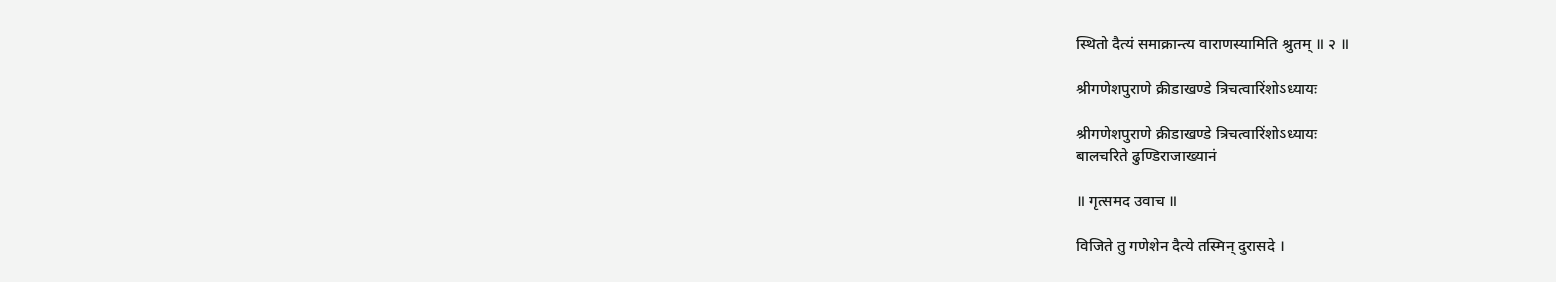स्थितो दैत्यं समाक्रान्त्य वाराणस्यामिति श्रुतम् ॥ २ ॥

श्रीगणेशपुराणे क्रीडाखण्डे त्रिचत्वारिंशोऽध्यायः

श्रीगणेशपुराणे क्रीडाखण्डे त्रिचत्वारिंशोऽध्यायः
बालचरिते ढुण्डिराजाख्यानं

॥ गृत्समद उवाच ॥

विजिते तु गणेशेन दैत्ये तस्मिन् दुरासदे ।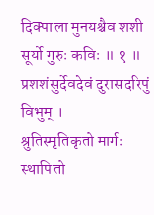दिक्पाला मुनयश्चैव शशी सूर्यो गुरुः कविः ॥ १ ॥
प्रशशंसुर्देवदेवं दुरासदरिपुं विभुम् ।
श्रुतिस्मृतिकृतो मार्गः स्थापितो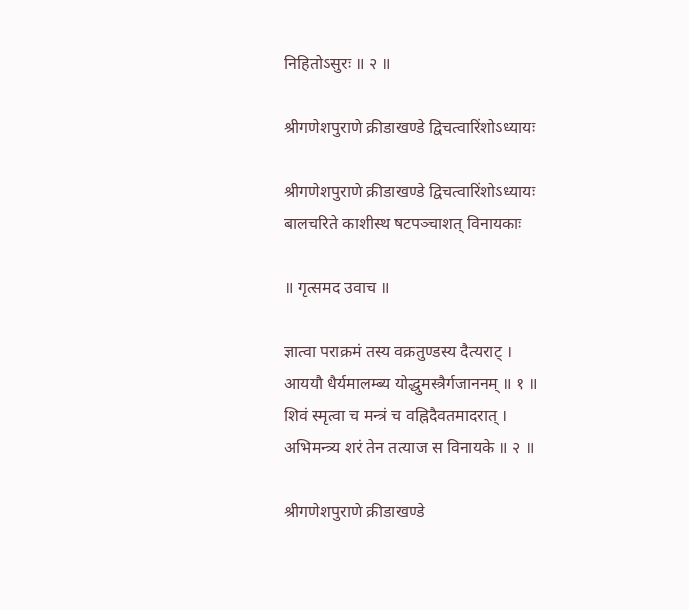निहितोऽसुरः ॥ २ ॥

श्रीगणेशपुराणे क्रीडाखण्डे द्विचत्वारिंशोऽध्यायः

श्रीगणेशपुराणे क्रीडाखण्डे द्विचत्वारिंशोऽध्यायः
बालचरिते काशीस्थ षटपञ्चाशत् विनायकाः

॥ गृत्समद उवाच ॥

ज्ञात्वा पराक्रमं तस्य वक्रतुण्डस्य दैत्यराट् ।
आययौ धैर्यमालम्ब्य योद्धुमस्त्रैर्गजाननम् ॥ १ ॥
शिवं स्मृत्वा च मन्त्रं च वह्निदैवतमादरात् ।
अभिमन्त्र्य शरं तेन तत्याज स विनायके ॥ २ ॥

श्रीगणेशपुराणे क्रीडाखण्डे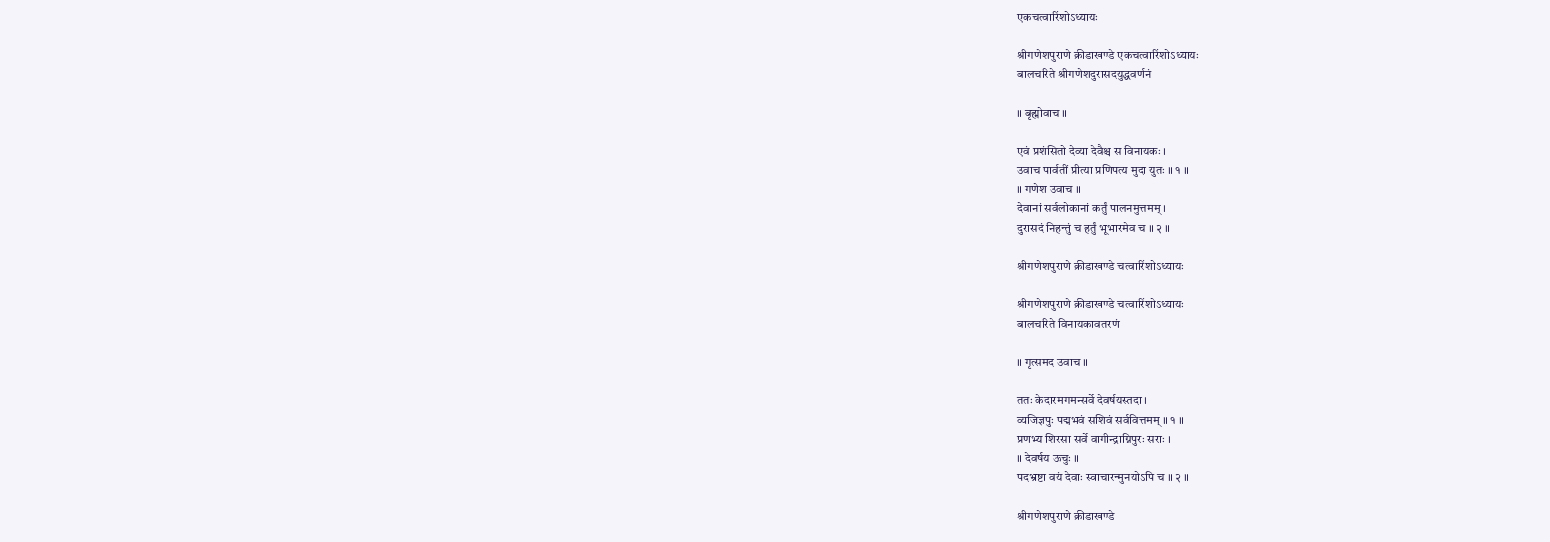एकचत्वारिंशोऽध्यायः

श्रीगणेशपुराणे क्रीडाखण्डे एकचत्वारिंशोऽध्यायः
बालचरिते श्रीगणेशदुरासदयुद्धवर्णनं

॥ बृह्मोवाच ॥

एवं प्रशंसितो देव्या देवैश्च स विनायकः ।
उवाच पार्वतीं प्रीत्या प्रणिपत्य मुदा युतः ॥ १ ॥
॥ गणेश उवाच ॥
देवानां सर्वलोकानां कर्तुं पालनमुत्तमम् ।
दुरासदं निहन्तुं च हर्तुं भूभारमेव च ॥ २ ॥

श्रीगणेशपुराणे क्रीडाखण्डे चत्वारिंशोऽध्यायः

श्रीगणेशपुराणे क्रीडाखण्डे चत्वारिंशोऽध्यायः
बालचरिते विनायकावतरणं

॥ गृत्समद उवाच ॥

ततः केदारमगमन्सर्वे देवर्षयस्तदा ।
व्यजिज्ञपुः पद्मभवं सशिवं सर्ववित्तमम् ॥ १ ॥
प्रणभ्य शिरसा सर्वे वागीन्द्राग्निपुरः सराः ।
॥ देवर्षय ऊचुः ॥
पदभ्रष्टा वयं देवाः स्वाचारन्मुनयोऽपि च ॥ २ ॥

श्रीगणेशपुराणे क्रीडाखण्डे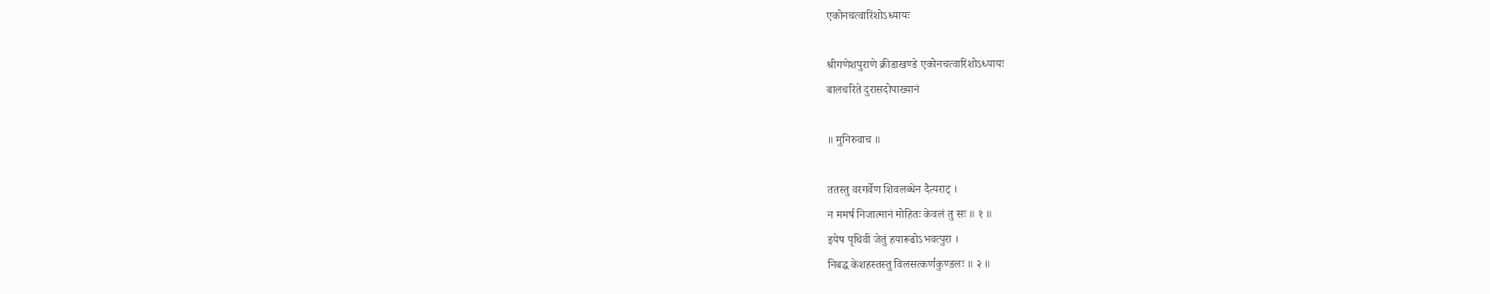एकोनचत्वारिंशोऽध्यायः

श्रीगणेशपुराणे क्रीडाखण्डे एकोनचत्वारिंशोऽध्यायः
बालचरिते दुरासदोपाख्यानं

॥ मुनिरुवाच ॥

ततस्तु वरगर्वेण शिवलब्धेन दैत्यराट् ।
न ममर्ष निजात्मानं मोहितः केवलं तु सः ॥ १ ॥
इयेष पृथिवीं जेतुं हयारूढोऽभवत्पुरा ।
निबद्ध केशहस्तस्तु विलसत्कर्णकुण्डलः ॥ २ ॥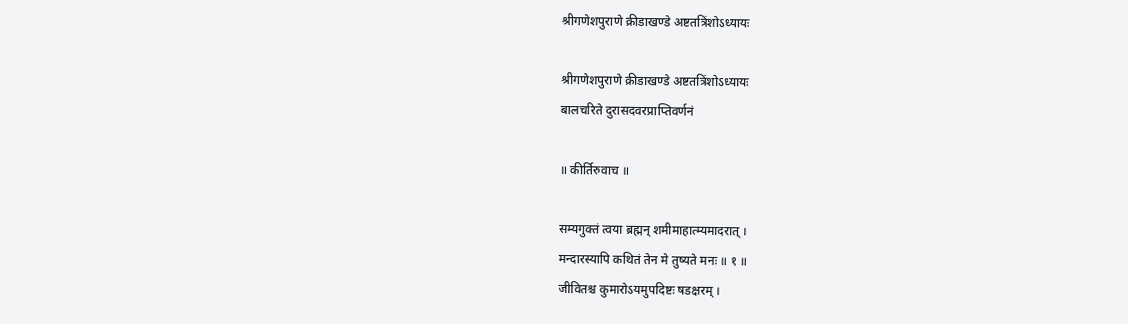श्रीगणेशपुराणे क्रीडाखण्डे अष्टतत्रिंशोऽध्यायः

श्रीगणेशपुराणे क्रीडाखण्डे अष्टतत्रिंशोऽध्यायः
बालचरिते दुरासदवरप्राप्तिवर्णनं

॥ कीर्तिरुवाच ॥

सम्यगुक्तं त्वया ब्रह्मन् शमीमाहात्म्यमादरात् ।
मन्दारस्यापि कथितं तेन मे तुष्यते मनः ॥ १ ॥
जीवितश्च कुमारोऽयमुपदिष्टः षडक्षरम् ।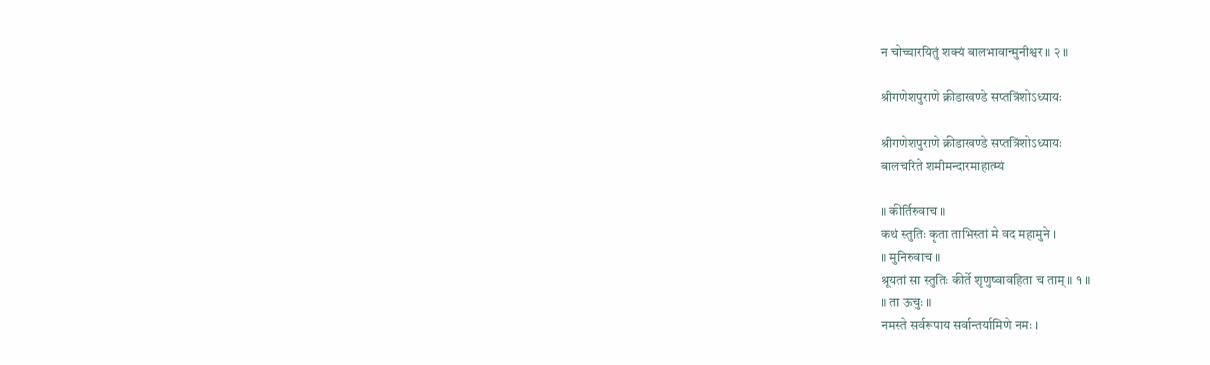न चोच्चारयितुं शक्यं बालभावान्मुनीश्वर ॥ २ ॥

श्रीगणेशपुराणे क्रीडाखण्डे सप्तत्रिंशोऽध्यायः

श्रीगणेशपुराणे क्रीडाखण्डे सप्तत्रिंशोऽध्यायः
बालचरिते शमीमन्दारमाहात्म्यं

॥ कीर्तिरुवाच ॥
कथं स्तुतिः कृता ताभिस्तां मे वद महामुने ।
॥ मुनिरुवाच ॥
श्रूयतां सा स्तुतिः कीर्ते शृणुष्वावहिता च ताम् ॥ १ ॥
॥ ता ऊचुः ॥
नमस्ते सर्वरूपाय सर्वान्तर्यामिणे नमः ।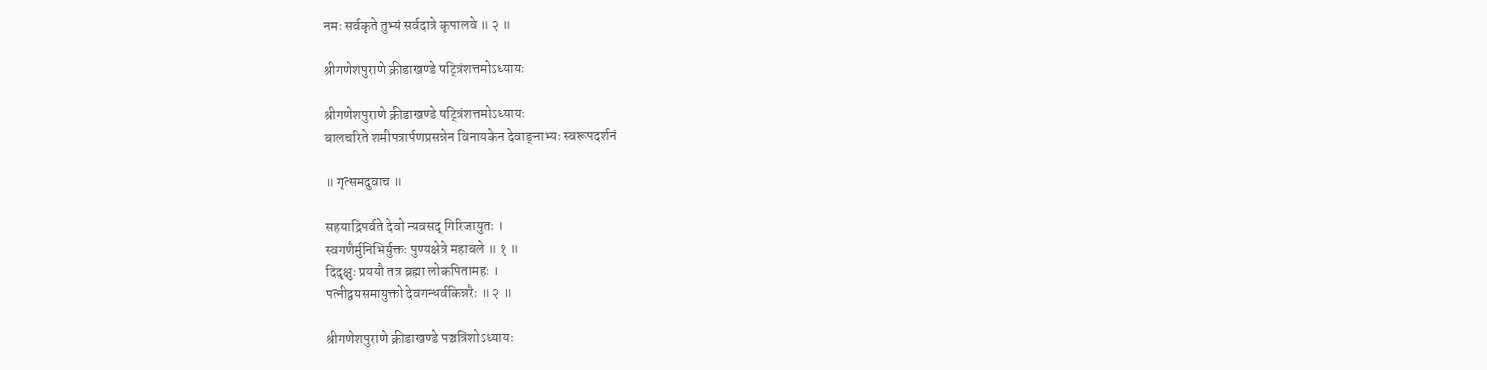नमः सर्वकृते तुभ्यं सर्वदात्रे कृपालवे ॥ २ ॥

श्रीगणेशपुराणे क्रीडाखण्डे षट्त्रिंशत्तमोऽध्यायः

श्रीगणेशपुराणे क्रीडाखण्डे षट्त्रिंशत्तमोऽध्यायः
बालचरिते शमीपत्रार्पणप्रसन्नेन विनायकेन देवाङ्नाभ्यः स्वरूपदर्शनं

॥ गृत्समदुवाच ॥

सहयाद्रिपर्वते देवो न्यवसद् गिरिजायुतः ।
स्वगणैर्मुनिभिर्युक्तः पुण्यक्षेत्रे महाबले ॥ १ ॥
दिदृक्षुः प्रययौ तत्र ब्रह्मा लोकपितामहः ।
पत्नीद्वयसमायुक्तो देवगन्धर्वकिन्नरैः ॥ २ ॥

श्रीगणेशपुराणे क्रीडाखण्डे पञ्चत्रिंशोऽध्यायः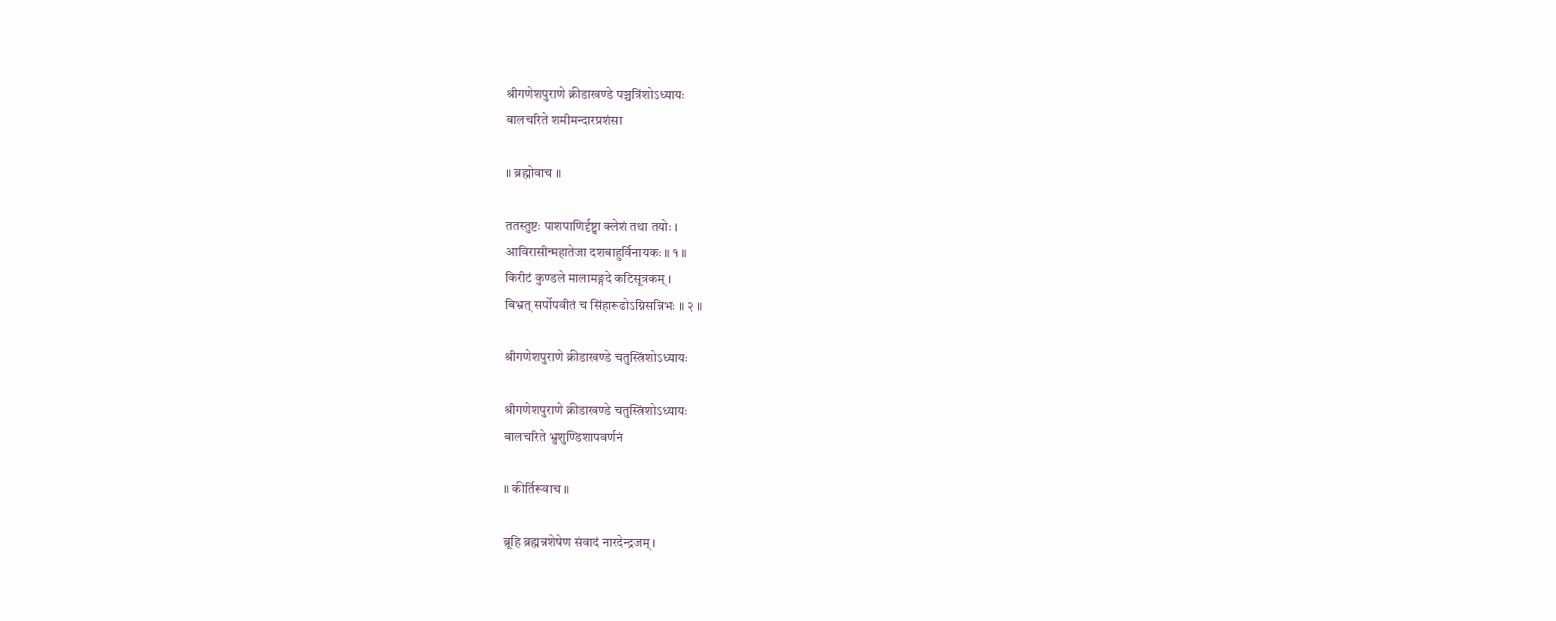श्रीगणेशपुराणे क्रीडाखण्डे पञ्चत्रिंशोऽध्यायः
बालचरिते शमीमन्दारप्रशंसा

॥ ब्रह्मोवाच ॥

ततस्तुष्टः पाशपाणिर्दृष्ट्वा क्लेशं तथा तयोः ।
आविरासीन्महातेजा दशबाहुर्विनायकः ॥ १ ॥
किरीटं कुण्डले मालामङ्गदे कटिसूत्रकम् ।
बिभ्रत् सर्पोपवीतं च सिंहारूढोऽग्निसन्निभः ॥ २ ॥

श्रीगणेशपुराणे क्रीडाखण्डे चतुस्त्रिंशोऽध्यायः

श्रीगणेशपुराणे क्रीडाखण्डे चतुस्त्रिंशोऽध्यायः
बालचरिते भ्रुशुण्डिशापवर्णनं

॥ कीर्तिरूवाच ॥

ब्रूहि ब्रह्मन्नशेषेण संवादं नारदेन्द्रजम् ।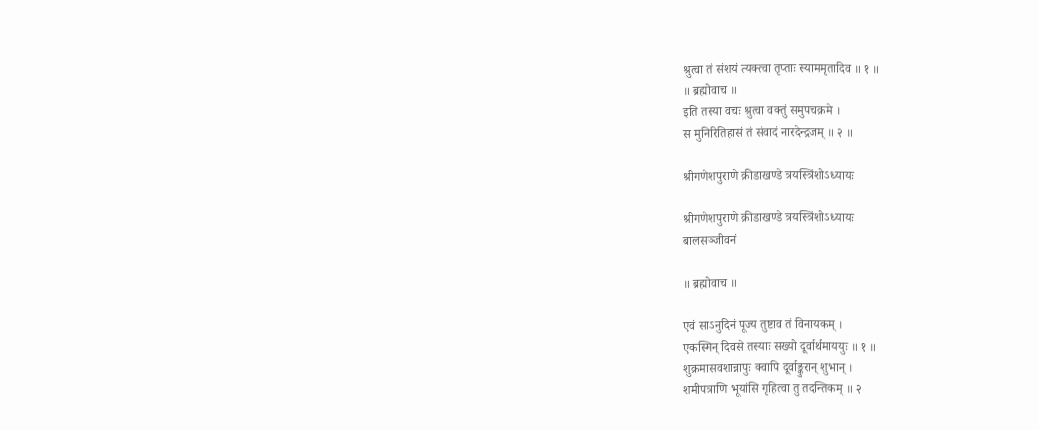श्रुत्वा तं संशयं त्यक्त्वा तृप्ताः स्याममृतादिव ॥ १ ॥
॥ ब्रह्मोवाच ॥
इति तस्या वचः श्रुत्वा वक्तुं समुपचक्रमे ।
स मुनिरितिहासं तं संवादं नारदेन्द्रजम् ॥ २ ॥

श्रीगणेशपुराणे क्रीडाखण्डे त्रयस्त्रिंशोऽध्यायः

श्रीगणेशपुराणे क्रीडाखण्डे त्रयस्त्रिंशोऽध्यायः
बालसञ्जीवनं

॥ ब्रह्मोवाच ॥

एवं साऽनुदिनं पूज्य तुष्टाव तं विनायकम् ।
एकस्मिन् दिवसे तस्याः सख्यो दूर्वार्थमाययुः ॥ १ ॥
शुक्रमासवशान्नापुः क्वापि दूर्वाङ्कुरान् शुभान् ।
शमीपत्राणि भूयांसि गृहित्वा तु तदन्तिकम् ॥ २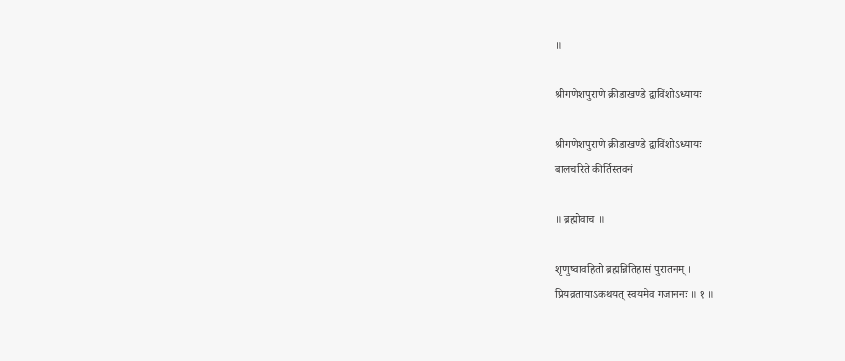॥

श्रीगणेशपुराणे क्रीडाखण्डे द्वाविंशोऽध्यायः

श्रीगणेशपुराणे क्रीडाखण्डे द्वाविंशोऽध्यायः
बालचरिते कीर्तिस्तवनं

॥ ब्रह्मोवाच ॥

श‍ृणुष्वावहितो ब्रह्मन्नितिहासं पुरातनम् ।
प्रियव्रतायाऽकथयत् स्वयमेव गजाननः ॥ १ ॥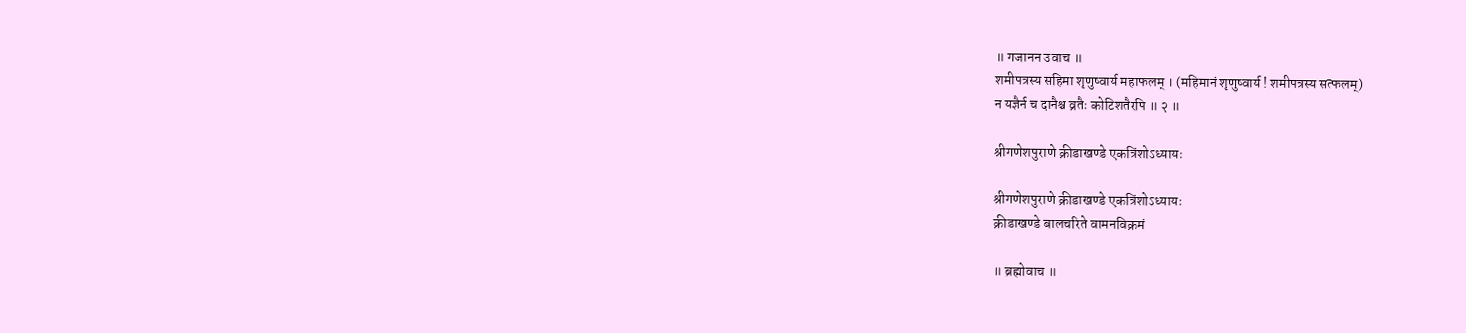॥ गजानन उवाच ॥
शमीपत्रस्य सहिमा शृणुष्वार्य महाफलम् । (महिमानं शृणुष्वार्य ! शमीपत्रस्य सत्फलम्)
न यज्ञैर्न च दानैश्च व्रतैः कोटिशतैरपि ॥ २ ॥

श्रीगणेशपुराणे क्रीडाखण्डे एकत्रिंशोऽध्यायः

श्रीगणेशपुराणे क्रीडाखण्डे एकत्रिंशोऽध्यायः
क्रीडाखण्डे बालचरिते वामनविक्रमं

॥ ब्रह्मोवाच ॥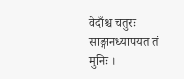वेदाँश्च चतुरः साङ्गानध्यापयत तं मुनिः ।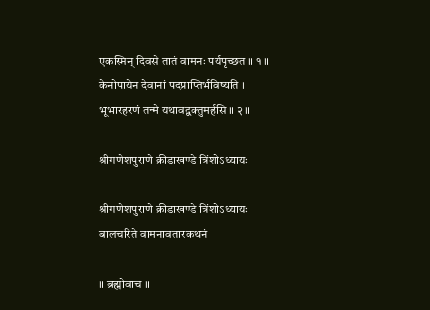एकस्मिन् दिवसे तातं वामनः पर्यपृच्छत ॥ १ ॥
केनोपायेन देवानां पदप्राप्तिर्भविष्यति ।
भूभारहरणं तन्मे यथावद्वक्तुमर्हसि ॥ २ ॥

श्रीगणेशपुराणे क्रीडाखण्डे त्रिंशोऽध्यायः

श्रीगणेशपुराणे क्रीडाखण्डे त्रिंशोऽध्यायः
बालचरिते वामनावतारकथनं

॥ ब्रह्मोवाच ॥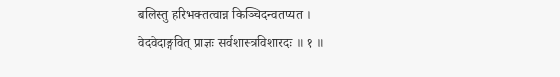बलिस्तु हरिभक्तत्वान्न किञ्चिदन्वतप्यत ।
वेदवेदाङ्गवित् प्राज्ञः सर्वशास्त्रविशारदः ॥ १ ॥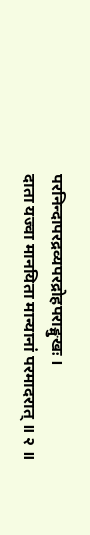परनिन्दापरद्रव्यपरद्रोहपराङ्मुखः ।
दाता यज्वा मानयिता मान्यानां परमादरात् ॥ २ ॥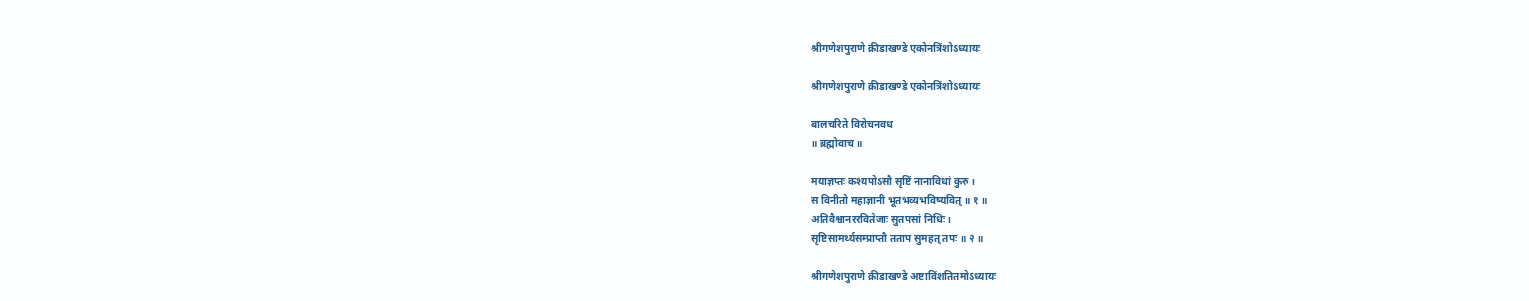श्रीगणेशपुराणे क्रीडाखण्डे एकोनत्रिंशोऽध्यायः

श्रीगणेशपुराणे क्रीडाखण्डे एकोनत्रिंशोऽध्यायः

बालचरिते विरोचनवध
॥ ब्रह्मोवाच ॥

मयाज्ञप्तः कश्यपोऽसौ सृष्टिं नानाविधां कुरु ।
स विनीतो महाज्ञानी भूतभव्यभविष्यवित् ॥ १ ॥
अतिवैश्वानररवितेजाः सुतपसां निधिः ।
सृष्टिसामर्थ्यसम्प्राप्तौ तताप सुमहत् तपः ॥ २ ॥

श्रीगणेशपुराणे क्रीडाखण्डे अष्टाविंशतितमोऽध्यायः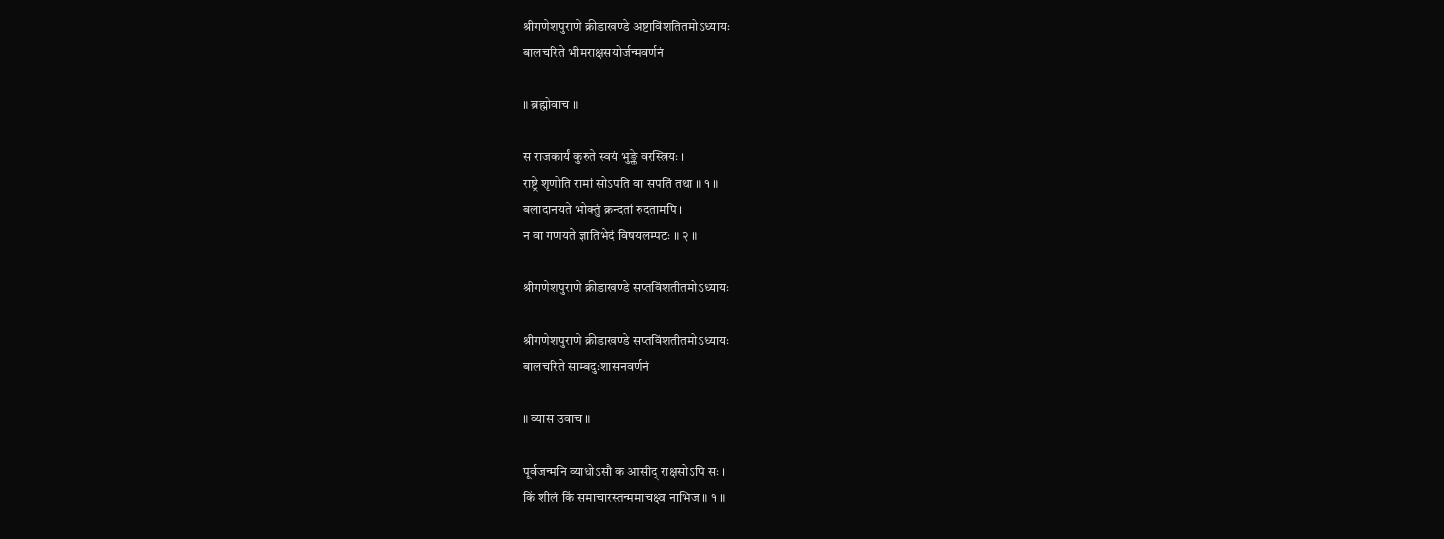श्रीगणेशपुराणे क्रीडाखण्डे अष्टाविंशतितमोऽध्यायः
बालचरिते भीमराक्षसयोर्जन्मवर्णनं

॥ ब्रह्मोवाच ॥

स राजकार्यं कुरुते स्वयं भुङ्क्ते वरस्त्रियः ।
राष्ट्रे शृणोति रामां सोऽपति वा सपतिं तथा ॥ १ ॥
बलादानयते भोक्तुं क्रन्दतां रुदतामपि ।
न वा गणयते ज्ञातिभेदं विषयलम्पटः ॥ २ ॥

श्रीगणेशपुराणे क्रीडाखण्डे सप्तविंशतीतमोऽध्यायः

श्रीगणेशपुराणे क्रीडाखण्डे सप्तविंशतीतमोऽध्यायः
बालचरिते साम्बदुःशासनवर्णनं

॥ व्यास उवाच ॥

पूर्वजन्मनि व्याधोऽसौ क आसीद् राक्षसोऽपि सः ।
किं शीलं किं समाचारस्तन्ममाचक्ष्व नाभिज ॥ १ ॥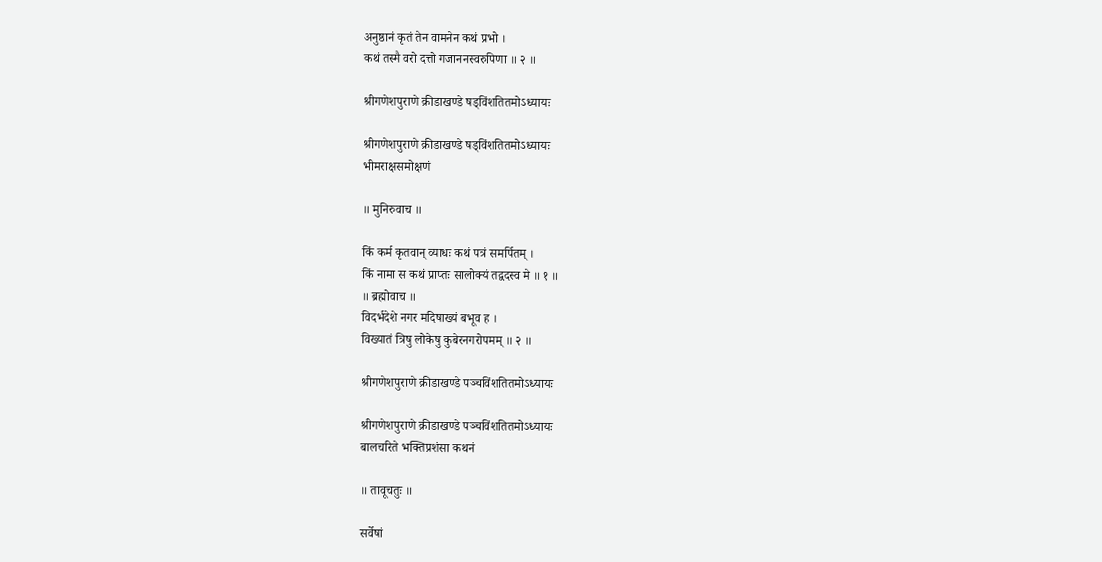अनुष्ठानं कृतं तेन वामनेन कथं प्रभो ।
कथं तस्मै वरो दत्तो गजाननस्वरुपिणा ॥ २ ॥

श्रीगणेशपुराणे क्रीडाखण्डे षड्विंशतितमोऽध्यायः

श्रीगणेशपुराणे क्रीडाखण्डे षड्विंशतितमोऽध्यायः
भीमराक्षसमोक्षणं

॥ मुनिरुवाच ॥

किं कर्म कृतवान् व्याधः कथं पत्रं समर्पितम् ।
किं नामा स कथं प्राप्तः सालोक्यं तद्वदस्व मे ॥ १ ॥
॥ ब्रह्मोवाच ॥
विदर्भदेशे नगर मदिषाख्यं बभूव ह ।
विख्यातं त्रिषु लोकेषु कुबेरनगरोपमम् ॥ २ ॥

श्रीगणेशपुराणे क्रीडाखण्डे पञ्चविंशतितमोऽध्यायः

श्रीगणेशपुराणे क्रीडाखण्डे पञ्चविंशतितमोऽध्यायः
बालचरिते भक्तिप्रशंसा कथनं

॥ तावूचतुः ॥

सर्वेषां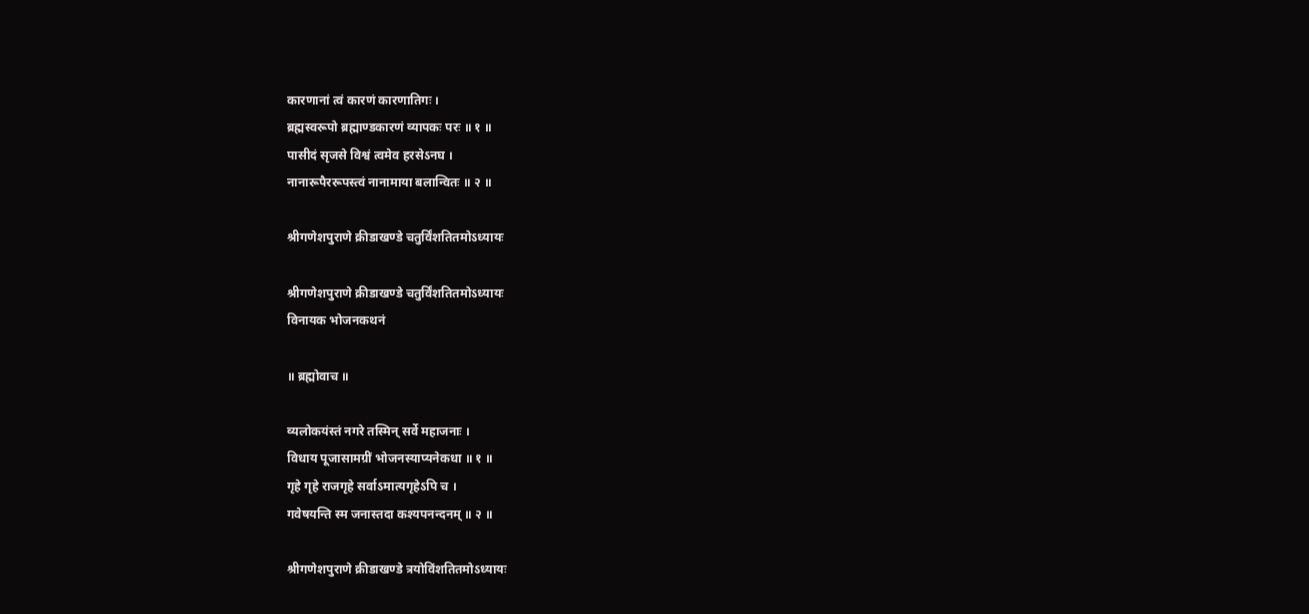कारणानां त्वं कारणं कारणातिगः ।
ब्रह्मस्वरूपो ब्रह्माण्डकारणं व्यापकः परः ॥ १ ॥
पासीदं सृजसे विश्वं त्वमेव हरसेऽनघ ।
नानारूपैररूपस्त्वं नानामाया बलान्वितः ॥ २ ॥

श्रीगणेशपुराणे क्रीडाखण्डे चतुर्विंशतितमोऽध्यायः

श्रीगणेशपुराणे क्रीडाखण्डे चतुर्विंशतितमोऽध्यायः
विनायक भोजनकथनं

॥ ब्रह्मोवाच ॥

व्यलोकयंस्तं नगरे तस्मिन् सर्वे महाजनाः ।
विधाय पूजासामग्रीं भोजनस्याप्यनेकधा ॥ १ ॥
गृहे गृहे राजगृहे सर्वाऽमात्यगृहेऽपि च ।
गवेषयन्ति स्म जनास्तदा कश्यपनन्दनम् ॥ २ ॥

श्रीगणेशपुराणे क्रीडाखण्डे त्रयोविंशतितमोऽध्यायः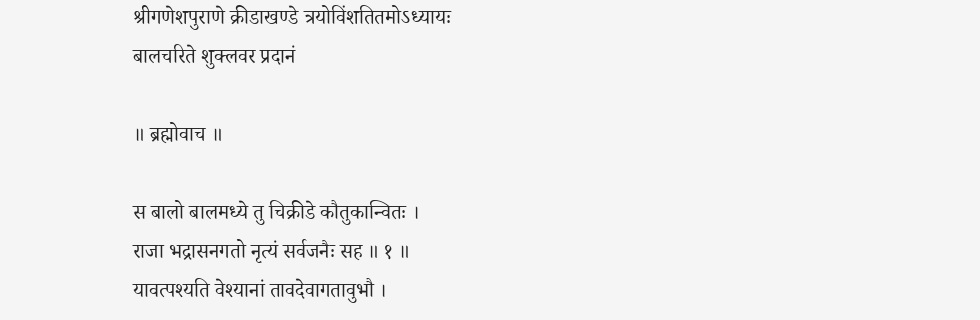श्रीगणेशपुराणे क्रीडाखण्डे त्रयोविंशतितमोऽध्यायः
बालचरिते शुक्लवर प्रदानं

॥ ब्रह्मोवाच ॥

स बालो बालमध्ये तु चिक्रीडे कौतुकान्वितः ।
राजा भद्रासनगतो नृत्यं सर्वजनैः सह ॥ १ ॥
यावत्पश्यति वेश्यानां तावदेवागतावुभौ ।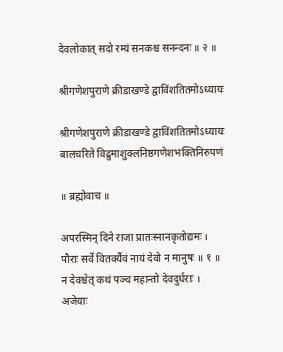देवलोकात् सदो रम्यं सनकश्च सनन्दनः ॥ २ ॥

श्रीगणेशपुराणे क्रीडाखण्डे द्वाविंशतितमोऽध्यायः

श्रीगणेशपुराणे क्रीडाखण्डे द्वाविंशतितमोऽध्यायः
बालचरिते विद्रुमाशुक्लनिष्ठगणेशभक्तिनिरुपणं

॥ ब्रह्मोवाच ॥

अपरस्मिन् दिने राजा प्रातःस्नानकृतोद्यमः ।
पौराः सर्वे वितर्क्यैवं नायं देवो न मानुषः ॥ १ ॥
न देवश्चेत् कथं पञ्च महान्तो देवदुर्धराः ।
अजेयाः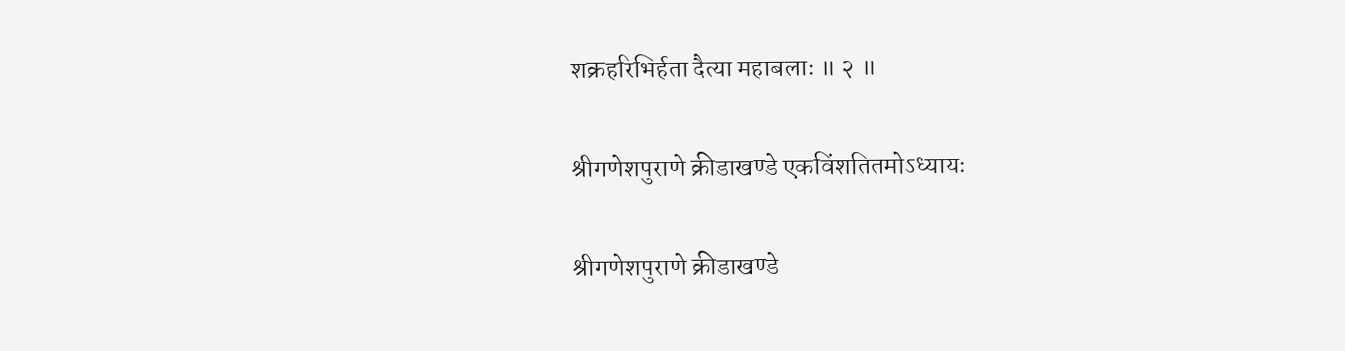शक्रहरिभिर्हता दैत्या महाबलाः ॥ २ ॥

श्रीगणेशपुराणे क्रीडाखण्डे एकविंशतितमोऽध्यायः

श्रीगणेशपुराणे क्रीडाखण्डे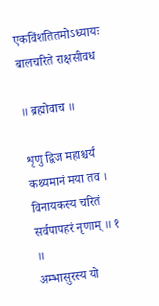एकविंशतितमोऽध्यायः
बालचरिते राक्षसीवध

॥ ब्रह्मोवाच ॥

शृणु द्विज महाश्चर्यं कथ्यमानं मया तव ।
विनायकस्य चरितं सर्वपापहरं नृणाम् ॥ १ ॥
अम्भासुरस्य यो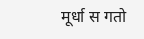मूर्धा स गतो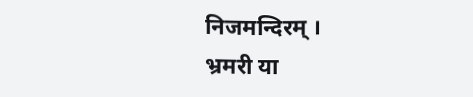निजमन्दिरम् ।
भ्रमरी या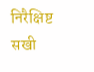निरैक्षिष्ट सखी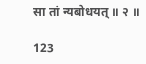सा तां न्यबोधयत् ॥ २ ॥

123